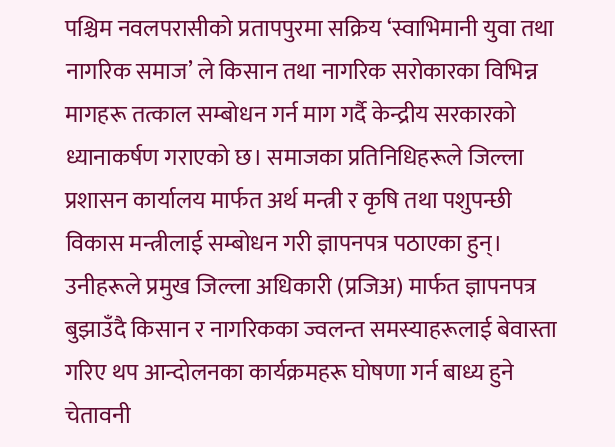पश्चिम नवलपरासीको प्रतापपुरमा सक्रिय ‘स्वाभिमानी युवा तथा नागरिक समाज’ ले किसान तथा नागरिक सरोकारका विभिन्न मागहरू तत्काल सम्बोधन गर्न माग गर्दै केन्द्रीय सरकारको ध्यानाकर्षण गराएको छ। समाजका प्रतिनिधिहरूले जिल्ला प्रशासन कार्यालय मार्फत अर्थ मन्त्री र कृषि तथा पशुपन्छी विकास मन्त्रीलाई सम्बोधन गरी ज्ञापनपत्र पठाएका हुन्।
उनीहरूले प्रमुख जिल्ला अधिकारी (प्रजिअ) मार्फत ज्ञापनपत्र बुझाउँदै किसान र नागरिकका ज्वलन्त समस्याहरूलाई बेवास्ता गरिए थप आन्दोलनका कार्यक्रमहरू घोषणा गर्न बाध्य हुने चेतावनी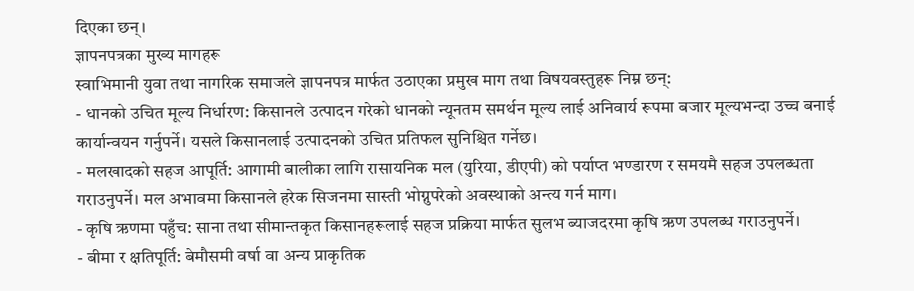दिएका छन्।
ज्ञापनपत्रका मुख्य मागहरू
स्वाभिमानी युवा तथा नागरिक समाजले ज्ञापनपत्र मार्फत उठाएका प्रमुख माग तथा विषयवस्तुहरू निम्न छन्:
- धानको उचित मूल्य निर्धारण: किसानले उत्पादन गरेको धानको न्यूनतम समर्थन मूल्य लाई अनिवार्य रूपमा बजार मूल्यभन्दा उच्च बनाई कार्यान्वयन गर्नुपर्ने। यसले किसानलाई उत्पादनको उचित प्रतिफल सुनिश्चित गर्नेछ।
- मलखादको सहज आपूर्ति: आगामी बालीका लागि रासायनिक मल (युरिया, डीएपी) को पर्याप्त भण्डारण र समयमै सहज उपलब्धता गराउनुपर्ने। मल अभावमा किसानले हरेक सिजनमा सास्ती भोग्नुपरेको अवस्थाको अन्त्य गर्न माग।
- कृषि ऋणमा पहुँच: साना तथा सीमान्तकृत किसानहरूलाई सहज प्रक्रिया मार्फत सुलभ ब्याजदरमा कृषि ऋण उपलब्ध गराउनुपर्ने।
- बीमा र क्षतिपूर्ति: बेमौसमी वर्षा वा अन्य प्राकृतिक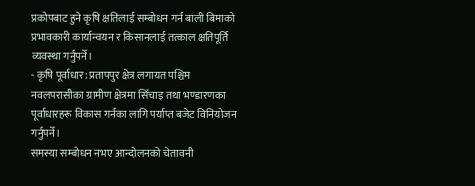प्रकोपबाट हुने कृषि क्षतिलाई सम्बोधन गर्न बाली बिमाको प्रभावकारी कार्यान्वयन र किसानलाई तत्काल क्षतिपूर्ति व्यवस्था गर्नुपर्ने।
- कृषि पूर्वाधार: प्रतापपुर क्षेत्र लगायत पश्चिम नवलपरासीका ग्रामीण क्षेत्रमा सिँचाइ तथा भण्डारणका पूर्वाधारहरू विकास गर्नका लागि पर्याप्त बजेट विनियोजन गर्नुपर्ने।
समस्या सम्बोधन नभए आन्दोलनको चेतावनी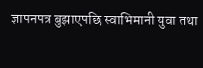ज्ञापनपत्र बुझाएपछि स्वाभिमानी युवा तथा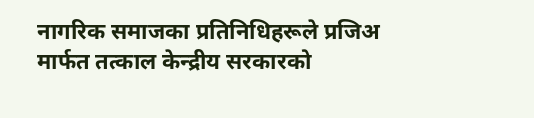नागरिक समाजका प्रतिनिधिहरूले प्रजिअ मार्फत तत्काल केन्द्रीय सरकारको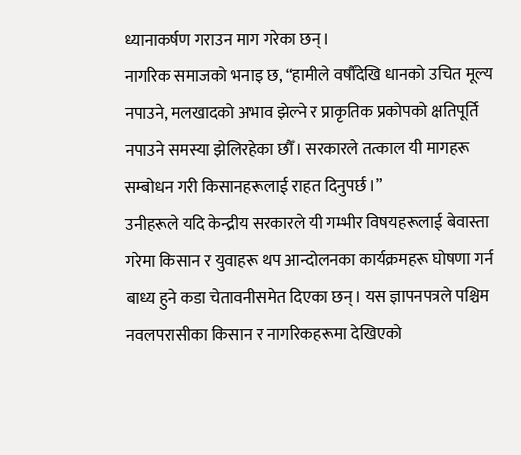ध्यानाकर्षण गराउन माग गरेका छन्।
नागरिक समाजको भनाइ छ, “हामीले वर्षौंदेखि धानको उचित मूल्य नपाउने, मलखादको अभाव झेल्ने र प्राकृतिक प्रकोपको क्षतिपूर्ति नपाउने समस्या झेलिरहेका छौँ। सरकारले तत्काल यी मागहरू सम्बोधन गरी किसानहरूलाई राहत दिनुपर्छ।”
उनीहरूले यदि केन्द्रीय सरकारले यी गम्भीर विषयहरूलाई बेवास्ता गरेमा किसान र युवाहरू थप आन्दोलनका कार्यक्रमहरू घोषणा गर्न बाध्य हुने कडा चेतावनीसमेत दिएका छन्। यस ज्ञापनपत्रले पश्चिम नवलपरासीका किसान र नागरिकहरूमा देखिएको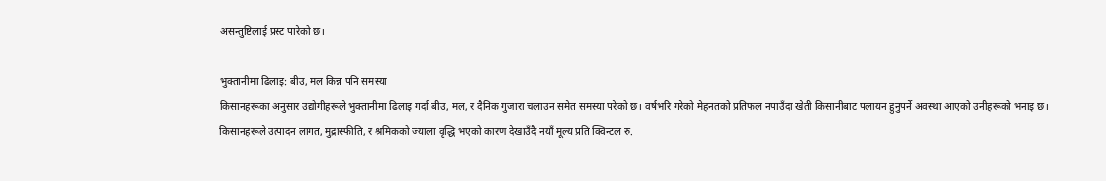असन्तुष्टिलाई प्रस्ट पारेको छ।

भुक्तानीमा ढिलाइ: बीउ, मल किन्न पनि समस्या
किसानहरूका अनुसार उद्योगीहरूले भुक्तानीमा ढिलाइ गर्दा बीउ, मल, र दैनिक गुजारा चलाउन समेत समस्या परेको छ। वर्षभरि गरेको मेहनतको प्रतिफल नपाउँदा खेती किसानीबाट पलायन हुनुपर्ने अवस्था आएको उनीहरूको भनाइ छ।
किसानहरूले उत्पादन लागत, मुद्रास्फीति, र श्रमिकको ज्याला वृद्धि भएको कारण देखाउँदै नयाँ मूल्य प्रति क्विन्टल रु.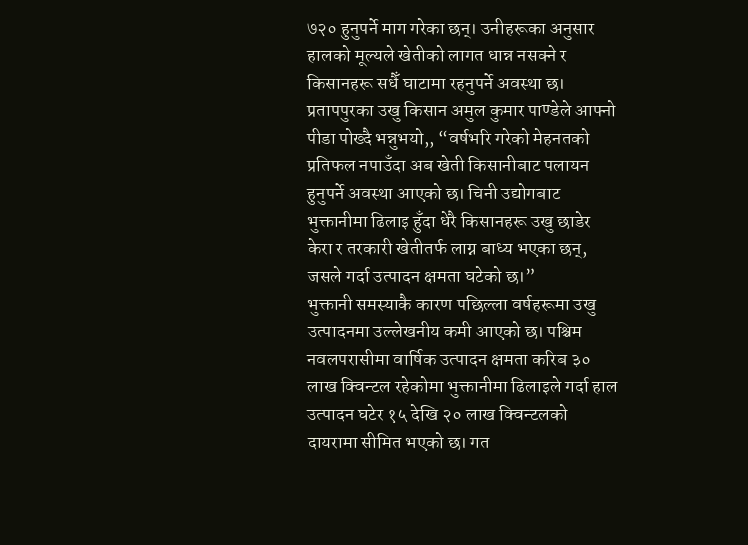७२० हुनुपर्ने माग गरेका छन्। उनीहरूका अनुसार हालको मूल्यले खेतीको लागत धान्न नसक्ने र किसानहरू सधैँ घाटामा रहनुपर्ने अवस्था छ।
प्रतापपुरका उखु किसान अमुल कुमार पाण्डेले आफ्नो पीडा पोख्दै भन्नुभयो,, “वर्षभरि गरेको मेहनतको प्रतिफल नपाउँदा अब खेती किसानीबाट पलायन हुनुपर्ने अवस्था आएको छ। चिनी उद्योगबाट भुक्तानीमा ढिलाइ हुँदा धेरै किसानहरू उखु छाडेर केरा र तरकारी खेतीतर्फ लाग्न बाध्य भएका छन्, जसले गर्दा उत्पादन क्षमता घटेको छ।”
भुक्तानी समस्याकै कारण पछिल्ला वर्षहरूमा उखु उत्पादनमा उल्लेखनीय कमी आएको छ। पश्चिम नवलपरासीमा वार्षिक उत्पादन क्षमता करिब ३० लाख क्विन्टल रहेकोमा भुक्तानीमा ढिलाइले गर्दा हाल उत्पादन घटेर १५ देखि २० लाख क्विन्टलको दायरामा सीमित भएको छ। गत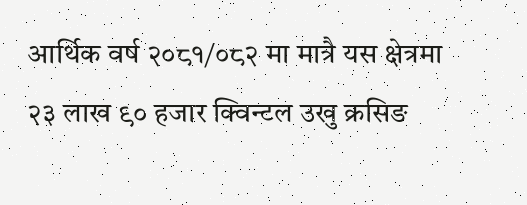आर्थिक वर्ष २०८१/०८२ मा मात्रै यस क्षेत्रमा २३ लाख ९० हजार क्विन्टल उखु क्रसिङ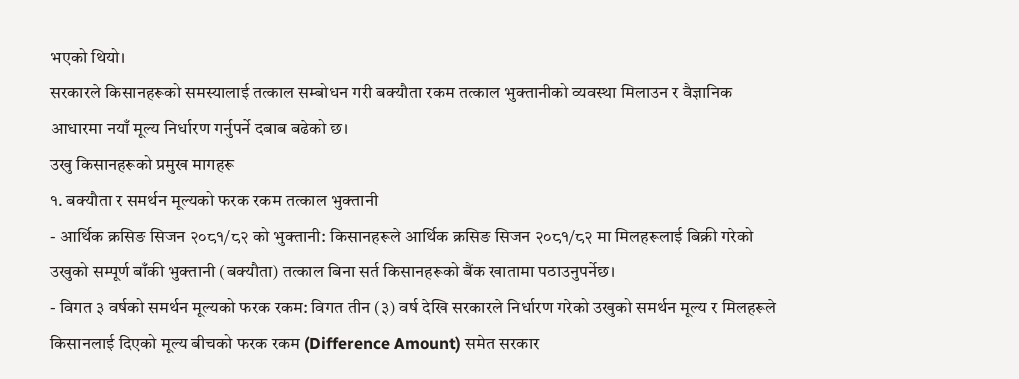भएको थियो।
सरकारले किसानहरूको समस्यालाई तत्काल सम्बोधन गरी बक्यौता रकम तत्काल भुक्तानीको व्यवस्था मिलाउन र वैज्ञानिक आधारमा नयाँ मूल्य निर्धारण गर्नुपर्ने दबाब बढेको छ।
उखु किसानहरूको प्रमुख मागहरू
१. बक्यौता र समर्थन मूल्यको फरक रकम तत्काल भुक्तानी
- आर्थिक क्रसिङ सिजन २०८१/८२ को भुक्तानी: किसानहरूले आर्थिक क्रसिङ सिजन २०८१/८२ मा मिलहरूलाई बिक्री गरेको उखुको सम्पूर्ण बाँकी भुक्तानी (बक्यौता) तत्काल बिना सर्त किसानहरूको बैंक खातामा पठाउनुपर्नेछ।
- विगत ३ वर्षको समर्थन मूल्यको फरक रकम: विगत तीन (३) वर्ष देखि सरकारले निर्धारण गरेको उखुको समर्थन मूल्य र मिलहरूले किसानलाई दिएको मूल्य बीचको फरक रकम (Difference Amount) समेत सरकार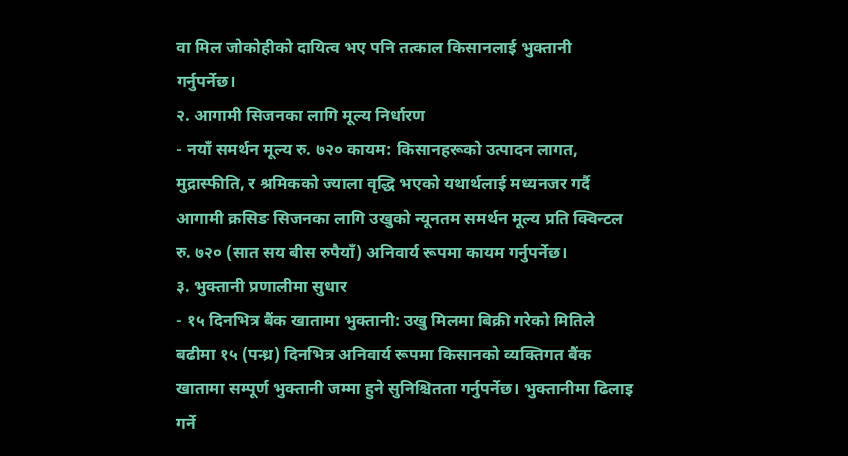वा मिल जोकोहीको दायित्व भए पनि तत्काल किसानलाई भुक्तानी गर्नुपर्नेछ।
२. आगामी सिजनका लागि मूल्य निर्धारण
- नयाँ समर्थन मूल्य रु. ७२० कायम: किसानहरूको उत्पादन लागत, मुद्रास्फीति, र श्रमिकको ज्याला वृद्धि भएको यथार्थलाई मध्यनजर गर्दै आगामी क्रसिङ सिजनका लागि उखुको न्यूनतम समर्थन मूल्य प्रति क्विन्टल रु. ७२० (सात सय बीस रुपैयाँ) अनिवार्य रूपमा कायम गर्नुपर्नेछ।
३. भुक्तानी प्रणालीमा सुधार
- १५ दिनभित्र बैंक खातामा भुक्तानी: उखु मिलमा बिक्री गरेको मितिले बढीमा १५ (पन्ध्र) दिनभित्र अनिवार्य रूपमा किसानको व्यक्तिगत बैंक खातामा सम्पूर्ण भुक्तानी जम्मा हुने सुनिश्चितता गर्नुपर्नेछ। भुक्तानीमा ढिलाइ गर्ने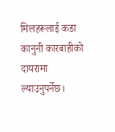मिलहरूलाई कडा कानुनी कारबाहीको दायरामा ल्याउनुपर्नेछ।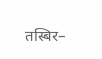तस्बिर–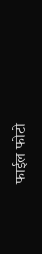फाईल फोटो